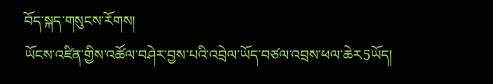བོད་སྐད་གསུངས་རོགས།
ཡོངས་འཛིན་གྱིས་འཚོལ་བཤེར་བྱས་པའི་འབྲེལ་ཡོད་བཙལ་འབྲས་ཕལ་ཆེར5ཡོད།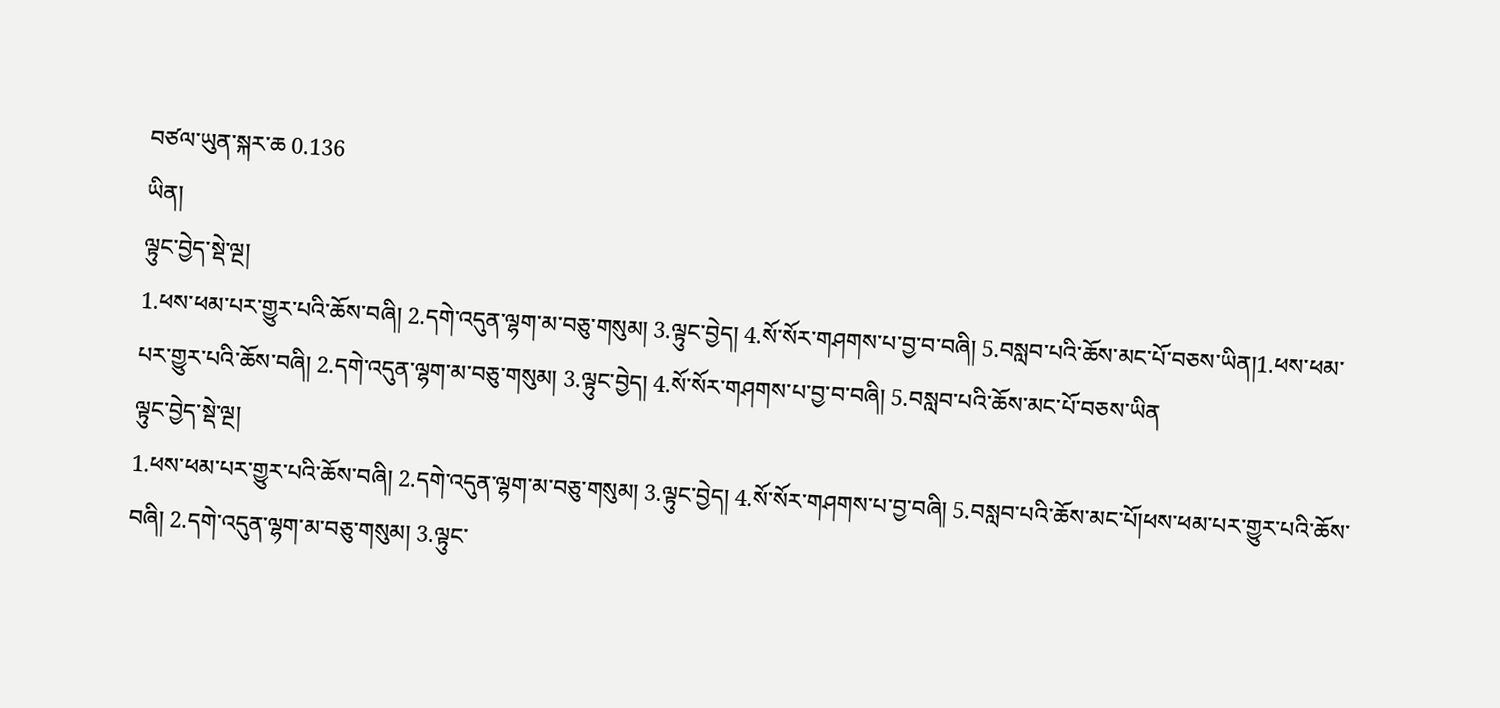བཙལ་ཡུན་སྐར་ཆ 0.136
ཡིན།
ལྟུང་བྱེད་སྡེ་ལྔ།
1.ཕས་ཕམ་པར་གྱུར་པའི་ཆོས་བཞི། 2.དགེ་འདུན་ལྷག་མ་བཅུ་གསུམ། 3.ལྟུང་བྱེད། 4.སོ་སོར་གཤགས་པ་བྱ་བ་བཞི། 5.བསླབ་པའི་ཆོས་མང་པོ་བཅས་ཡིན།1.ཕས་ཕམ་པར་གྱུར་པའི་ཆོས་བཞི། 2.དགེ་འདུན་ལྷག་མ་བཅུ་གསུམ། 3.ལྟུང་བྱེད། 4.སོ་སོར་གཤགས་པ་བྱ་བ་བཞི། 5.བསླབ་པའི་ཆོས་མང་པོ་བཅས་ཡིན
ལྟུང་བྱེད་སྡེ་ལྔ།
1.ཕས་ཕམ་པར་གྱུར་པའི་ཆོས་བཞི། 2.དགེ་འདུན་ལྷག་མ་བཅུ་གསུམ། 3.ལྟུང་བྱེད། 4.སོ་སོར་གཤགས་པ་བྱ་བཞི། 5.བསླབ་པའི་ཆོས་མང་པོ།ཕས་ཕམ་པར་གྱུར་པའི་ཆོས་བཞི། 2.དགེ་འདུན་ལྷག་མ་བཅུ་གསུམ། 3.ལྟུང་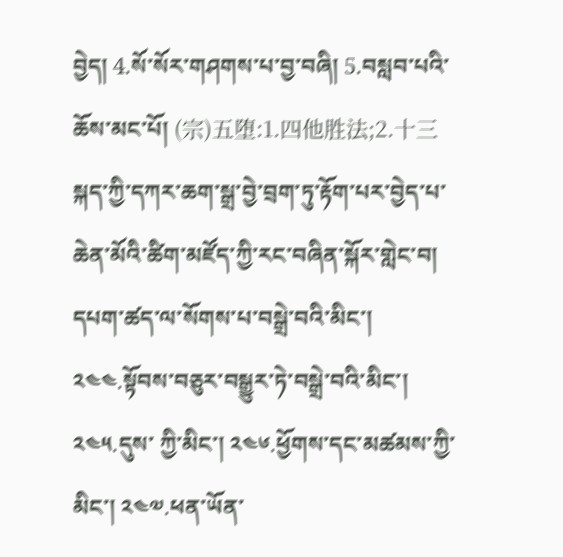བྱེད། 4.སོ་སོར་གཤགས་པ་བྱ་བཞི། 5.བསླབ་པའི་ཆོས་མང་པོ། (宗)五堕:1.四他胜法;2.十三
སྐད་ཀྱི་དཀར་ཆག་སྒྲ་བྱེ་བྲག་ཏུ་རྟོག་པར་བྱེད་པ་ཆེན་མོའི་ཚིག་མཛོད་ཀྱི་རང་བཞིན་སྐོར་གླེང་བ།
དཔག་ཚད་ལ་སོགས་པ་བསྒྲེ་བའི་མིང་། ༢༤༤.སྟོབས་བཅུར་བསྒྱུར་ཏེ་བསྒྲེ་བའི་མིང་། ༢༤༥.དུས་ ཀྱི་མིང་། ༢༤༦.ཕྱོགས་དང་མཚམས་ཀྱི་མིང་། ༢༤༧.ཕན་ཡོན་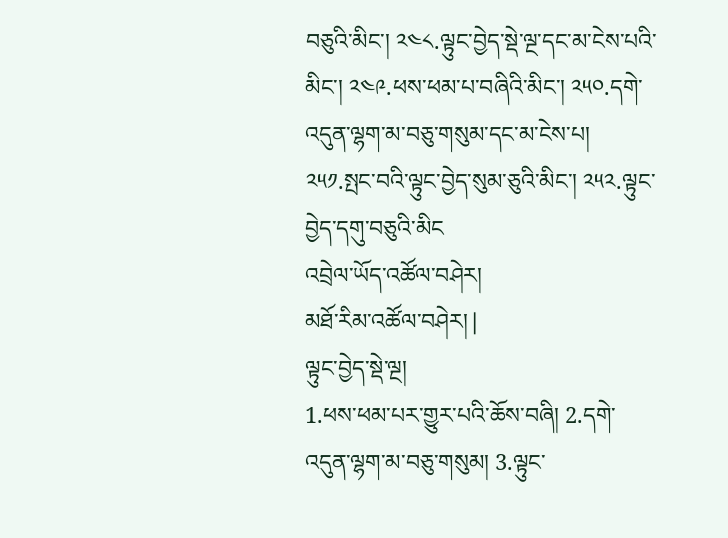བཅུའི་མིང་། ༢༤༨.ལྟུང་བྱེད་སྡེ་ལྔ་དང་མ་ངེས་པའི་མིང་། ༢༤༩.ཕས་ཕམ་པ་བཞིའི་མིང་། ༢༥༠.དགེ་འདུན་ལྷག་མ་བཅུ་གསུམ་དང་མ་ངེས་པ། ༢༥༡.སྤང་བའི་ལྟུང་བྱེད་སུམ་ཅུའི་མིང་། ༢༥༢.ལྟུང་བྱེད་དགུ་བཅུའི་མིང
འབྲེལ་ཡོད་འཚོལ་བཤེར།
མཐོ་རིམ་འཚོལ་བཤེར། |
ལྟུང་བྱེད་སྡེ་ལྔ།
1.ཕས་ཕམ་པར་གྱུར་པའི་ཆོས་བཞི། 2.དགེ་འདུན་ལྷག་མ་བཅུ་གསུམ། 3.ལྟུང་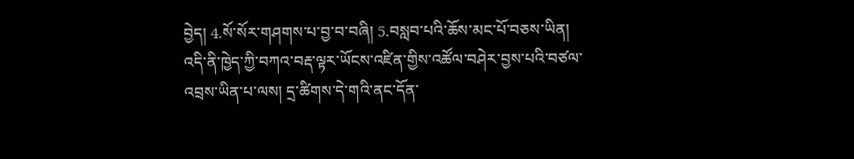བྱེད། 4.སོ་སོར་གཤགས་པ་བྱ་བ་བཞི། 5.བསླབ་པའི་ཆོས་མང་པོ་བཅས་ཡིན།
འདི་ནི་ཁྱེད་ཀྱི་བཀའ་བརྡ་ལྟར་ཡོངས་འཛིན་གྱིས་འཚོལ་བཤེར་བྱས་པའི་བཙལ་འབྲས་ཡིན་པ་ལས། དྲ་ཚིགས་དེ་གའི་ནང་དོན་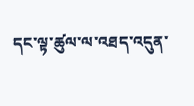དང་ལྟ་ཚུལ་ལ་འཐད་འདུན་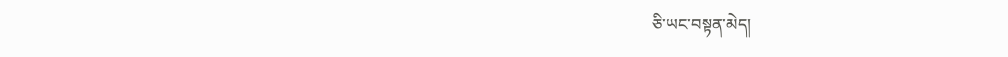ཅི་ཡང་བསྟན་མེད།